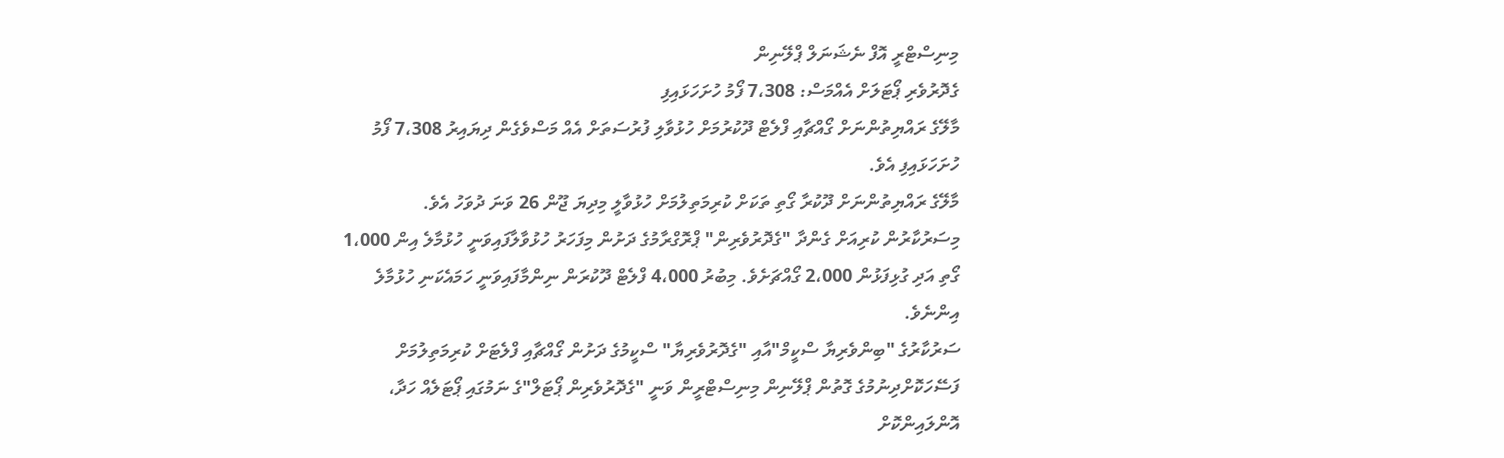މިނިސްޓްރީ އޮފް ނެޝަނަލް ޕްލޭނިން
ގެދޮރުވެރި ޕޯޓަލަށް އެއްމަސް: 7،308 ފޯމު ހުށަހަޅައިފި
މާލޭގެ ރައްޔިތުންނަށް ގޯއްޗާއި ފްލެޓް ދޫކުރުމަށް ހުޅުވާލި ފުރުސަތަށް އެއް މަސްވެގެން ދިޔައިރު 7،308 ފޯމު ހުށަހަޅައިފި އެވެ.
މާލޭގެ ރައްޔިތުންނަށް ދޫކުރާ ގޯތި ތަކަށް ކުރިމަތިލުމަށް ހުޅުވާލީ މިދިޔަ ޖޫން 26 ވަނަ ދުވަހު އެވެ.
މިސަރުކާރުން ކުރިއަށް ގެންދާ "ގެދޮރުވެރިން" ޕްރޮގްރާމުގެ ދަށުން މިފަހަރު ހުޅުވާލާފައިވަނީ ހުޅުމާލެ އިން 1،000 ގޯތި އަދި ގުޅިފަޅުން 2،000 ގޯއްޗަށެވެ. މިބުރު 4،000 ފްލެޓް ދޫކުރަން ނިންމާފައިވަނީ ހަމައެކަނި ހުޅުމާލެ އިންނެވެ.
ސަރުކާރުގެ "ބިންވެރިޔާ ސްކީމް"އާއި "ގެދޮރުވެރިޔާ" ސްކީމުގެ ދަށުން ގޯއްޗާއި ފްލެޓަށް ކުރިމަތިލުމަށް ފަސޭހަކޮށްދިނުމުގެ ގޮތުން ޕްލޭނިން މިނިސްޓްރީން ވަނީ "ގެދޮރުވެރިން ޕޯޓަލް"ގެ ނަމުގައި ޕޯޓަލެއް ހަދާ، އޮންލައިންކޮށް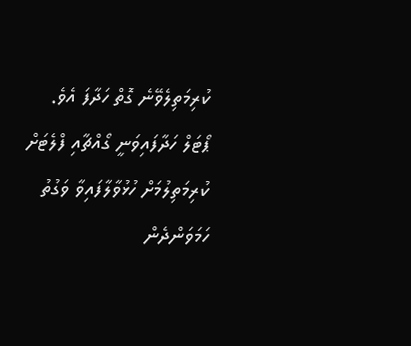ކުރިމަތިލެވޭނެ ގޮތް ހަދާފަ އެވެ.
ޕޯޓަލް ހަދާފައިވަނީ ގޯއްޗާއި ފްލެޓަށް ކުރިމަތިލުމަށް ހުޅުވާލާފައިވާ ވަގުތު ހަމަވަންދެން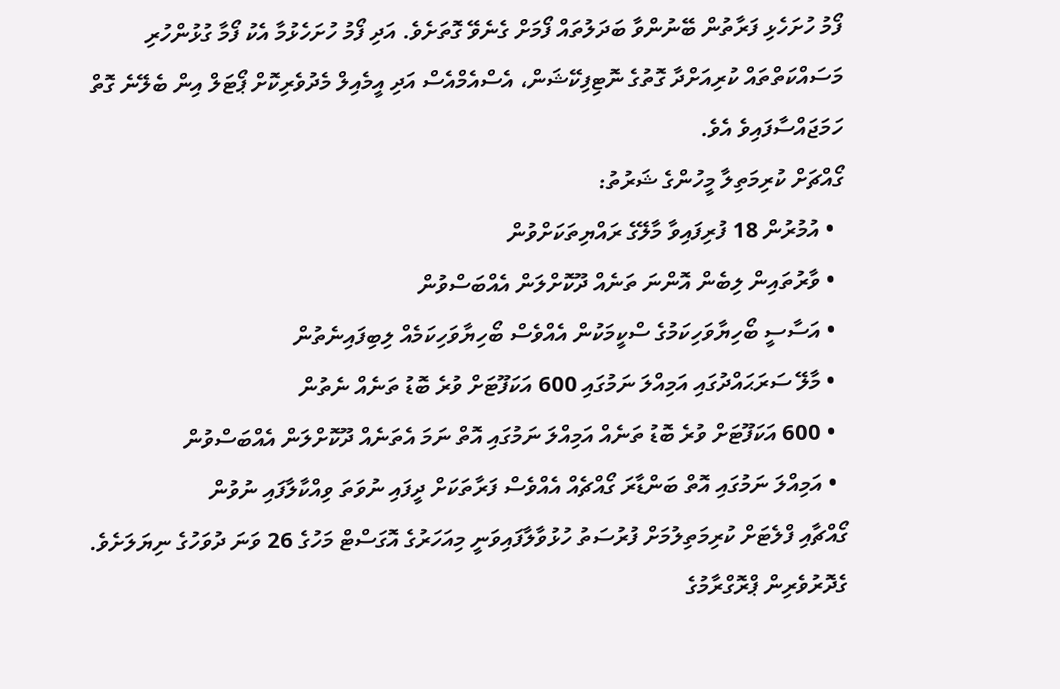ފޯމު ހުށަހެޅި ފަރާތުން ބޭނުންވާ ބަދަލުތައް ފޯމަށް ގެނެވޭ ގޮތަށެވެ. އަދި ފޯމު ހުށަހެޅުމާ އެކު ފޯމާ ގުޅުންހުރި މަސައްކަތްތައް ކުރިއަށްދާ ގޮތުގެ ނޮޓިފިކޭޝަން، އެސްއެމްއެސް އަދި އީމެއިލް މެދުވެރިކޮށް ޕޯޓަލް އިން ބެލޭނެ ގޮތް ހަމަޖައްސާފައިވެ އެވެ.
ގޯއްޗަށް ކުރިމަތިލާ މީހުންގެ ޝަރުތު:
  • އުމުރުން 18 ފުރިފައިވާ މާލޭގެ ރައްޔިތަކަށްވުން
  • ވާރުތައިން ލިބެން އޮންނަ ތަނެއް ދޫކޮށްލަން އެއްބަސްވުން
  • އަސާސީ ބޯހިޔާވަހިކަމުގެ ސްކީމަކުން އެއްވެސް ބޯހިޔާވަހިކަމެއް ލިބިފައިނެތުން
  • މާލޭ ސަރަޙައްދުގައި އަމިއްލަ ނަމުގައި 600 އަކަފޫޓަށް ވުރެ ބޮޑު ތަނެއް ނެތުން
  • 600 އަކަފޫޓަށް ވުރެ ބޮޑު ތަނެއް އަމިއްލަ ނަމުގައި އޮތް ނަމަ އެތަނެއް ދޫކޮށްލަން އެއްބަސްވުން
  • އަމިއްލަ ނަމުގައި އޮތް ބަންޑާރަ ގޯއްޗެއް އެއްވެސް ފަރާތަކަށް ދީފައި ނުވަތަ ވިއްކާލާފައި ނުވުން
ގޯއްޗާއި ފްލެޓަށް ކުރިމަތިލުމަށް ފުރުސަތު ހުޅުވާލާފައިވަނީ މިއަހަރުގެ އޮގަސްޓް މަހުގެ 26 ވަނަ ދުވަހުގެ ނިޔަލަށެވެ.
ގެދޮރުވެރިން ޕްރޮގްރާމުގެ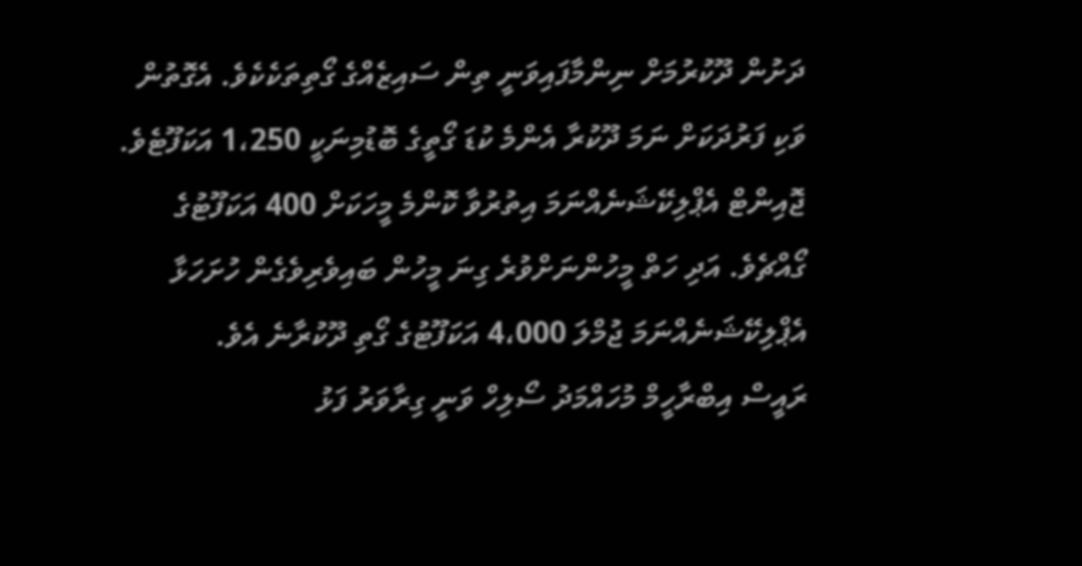ދަށުން ދޫކުރުމަށް ނިންމާފައިވަނީ ތިން ސައިޒެއްގެ ގޯތިތަކެކެވެ. އެގޮތުން ވަކި ފަރުދަކަށް ނަމަ ދޫކުރާ އެންމެ ކުޑަ ގޯތީގެ ބޮޑުމިނަކީ 1،250 އަކަފޫޓެވެ. ޖޮއިންޓް އެޕްލިކޭޝަނެއްނަމަ އިތުރުވާ ކޮންމެ މީހަކަށް 400 އަކަފޫޓުގެ ގޯއްޗެވެ. އަދި ހަތް މީހުންނަށްވުރެ ގިނަ މީހުން ބައިވެރިވެގެން ހުށަހަޅާ އެޕްލިކޭޝަނެއްނަމަ ޖުމްލަ 4،000 އަކަފޫޓުގެ ގޯތި ދޫކުރާނެ އެވެ.
ރައީސް އިބްރާހީމް މުހައްމަދު ސޯލިހް ވަނީ ގިރާވަރު ފަޅު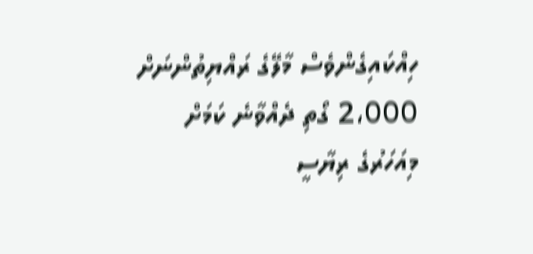ހިއްކައިގެންވެސް މާލޭގެ ރައްޔިތުންނަށް 2،000 ގޯތި ދެއްވާނެ ކަމަށް މިއަހަރުގެ ރިޔާސީ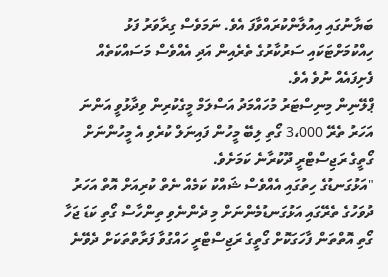ބަޔާނުގައި އިއުލާންކުރައްވާފަ އެވެ. ނަމަވެސް ގިރާވަރު ފަޅު ހިއްކުމަށްޓަކައި ސަރުކާރުގެ ތެރެއިން އަދި އެއްވެސް މަސައްކަތެއް ފެށިފައެއް ނުވެ އެވެ.
ޕްލޭނިން މިނިސްޓަރު މުހައްމަދު އަސްލަމް މީގެކުރިން ވިދާޅުވީ އަންނަ އަހަރު ތެރޭ 3،000 ގޯތި ލިބޭ މީހުން ފައިނަލް ކުރެވި އެ މީހުންނަށް ގޯތީގެ ރަޖިސްޓްރީ ދޫކުރާނެ ކަމަށެވެ.
"އަޅުގަނޑުގެ ހިތުގައި އެއްވެސް ޝައްކު ކަމެއް ނެތް ކުރިއަށް އޮތް އަހަރު ދުވަހުގެ ތެރޭގައި އަޅުގަނޑުމެންނަށް މި ދެންނެވި ތިންހާސް ގޯތި ކަޑަ ޖަހާ ގޯތި އޮތްތަން ފާހަގަކޮށް ގޯތީގެ ރަޖިސްޓްރީ ހައްގުވާ ފަރާތްތަކަށް ދެވޭނެ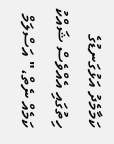ކަމާމެދު އަޅުގަނޑުގެ ހިތުގައި އެއްވެސް ޝައްކު ކަމެއް ނެތް،" އަސްލަމް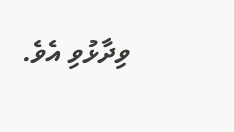ވިދާޅުވި އެވެ.